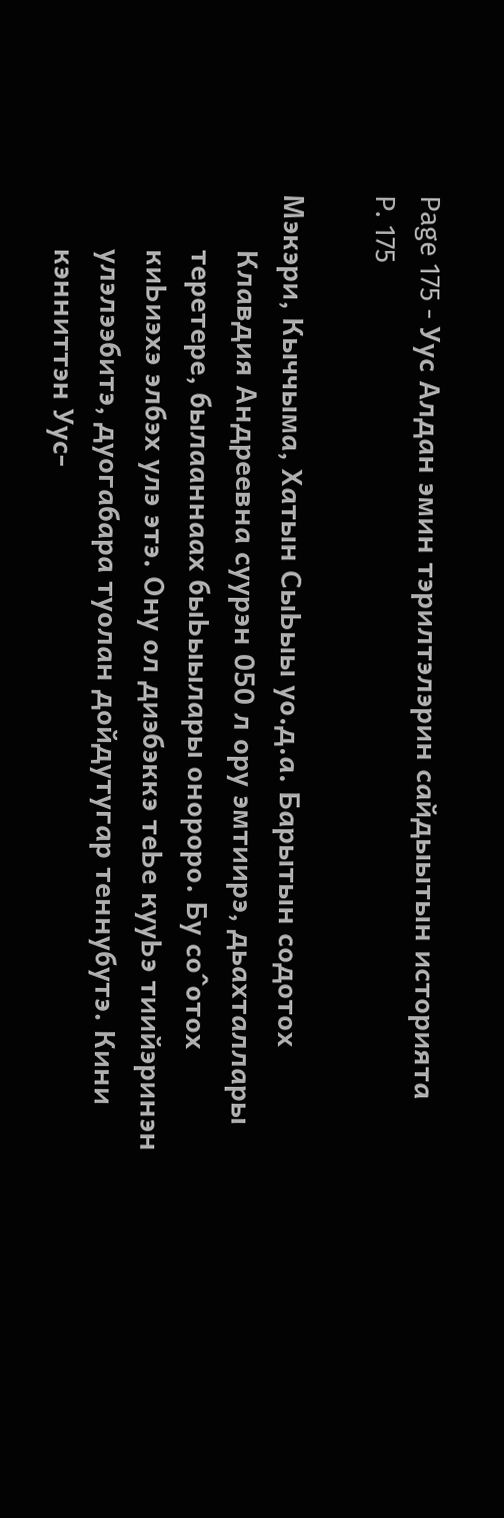Page 175 - Уус Алдан эмин тэрилтэлэрин сайдыытын историята
P. 175

Мэкэри, Кыччыма, Хатын СыЬыы уо.д.а. Барытын содотох
       Клавдия Андреевна суурэн 050 л ору эмтиирэ, дьахталлары
       теретере, былааннаах быЬыылары онороро. Бу со^отох
       киЬиэхэ элбэх улэ этэ. Ону ол диэбэккэ теЬе кууЬэ тиийэринэн
       улэлээбитэ, дуогабара туолан дойдутугар теннубутэ. Кини
       кэнниттэн Уус-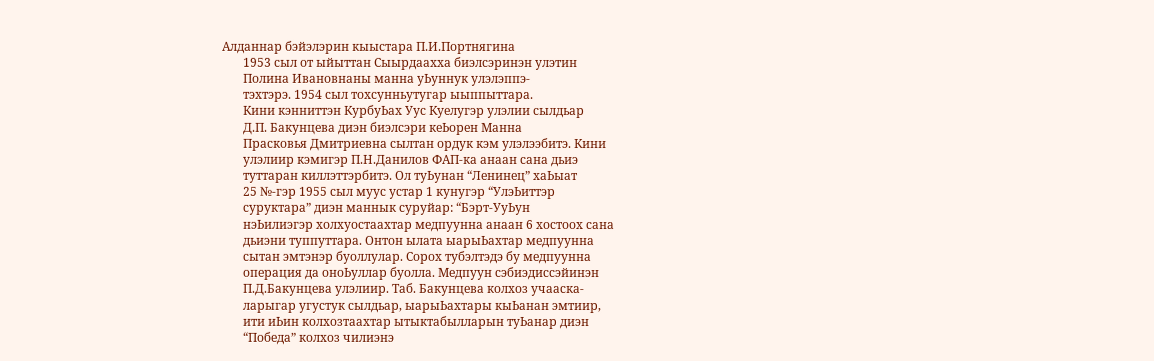Алданнар бэйэлэрин кыыстара П.И.Портнягина
       1953 сыл от ыйыттан Сыырдаахха биэлсэринэн улэтин
       Полина Ивановнаны манна уЬуннук улэлэппэ-
       тэхтэрэ. 1954 сыл тохсунньутугар ыыппыттара.
       Кини кэнниттэн КурбуЬах Уус Куелугэр улэлии сылдьар
       Д.П. Бакунцева диэн биэлсэри кеЬорен Манна
       Прасковья Дмитриевна сылтан ордук кэм улэлээбитэ. Кини
       улэлиир кэмигэр П.Н.Данилов ФАП-ка анаан сана дьиэ
       туттаран киллэттэрбитэ. Ол туЬунан “Ленинец” хаЬыат
       25 №-гэр 1955 сыл муус устар 1 кунугэр “УлэЬиттэр
       суруктара” диэн маннык суруйар: “Бэрт-УуЬун
       нэЬилиэгэр холхуостаахтар медпуунна анаан 6 хостоох сана
       дьиэни туппуттара. Онтон ылата ыарыЬахтар медпуунна
       сытан эмтэнэр буоллулар. Сорох тубэлтэдэ бу медпуунна
       операция да оноЬуллар буолла. Медпуун сэбиэдиссэйинэн
       П.Д.Бакунцева улэлиир. Таб. Бакунцева колхоз учааска-
       ларыгар угустук сылдьар, ыарыЬахтары кыЬанан эмтиир,
       ити иЬин колхозтаахтар ытыктабылларын туЬанар диэн
       “Победа” колхоз чилиэнэ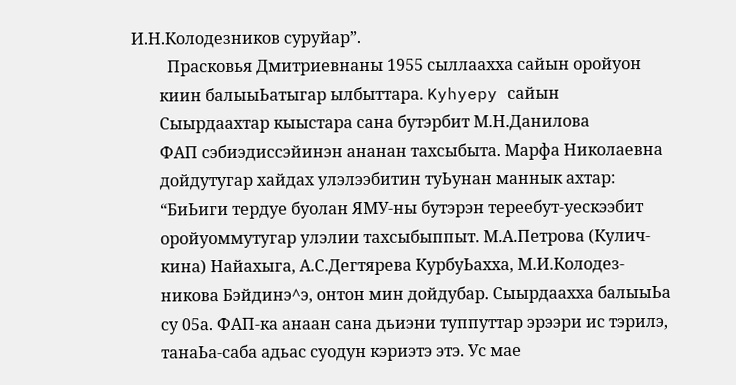И.Н.Колодезников суруйар”.
         Прасковья Дмитриевнаны 1955 сыллаахха сайын оройуон
       киин балыыЬатыгар ылбыттара. Kyhyepy сайын
       Сыырдаахтар кыыстара сана бутэрбит М.Н.Данилова
       ФАП сэбиэдиссэйинэн ананан тахсыбыта. Марфа Николаевна
       дойдутугар хайдах улэлээбитин туЬунан маннык ахтар:
       “БиЬиги тердуе буолан ЯМУ-ны бутэрэн тереебут-уескээбит
       оройуоммутугар улэлии тахсыбыппыт. М.А.Петрова (Кулич-
       кина) Найахыга, А.С.Дегтярева КурбуЬахха, М.И.Колодез-
       никова Бэйдинэ^э, онтон мин дойдубар. Сыырдаахха балыыЬа
       су 05а. ФАП-ка анаан сана дьиэни туппуттар эрээри ис тэрилэ,
       танаЬа-саба адьас суодун кэриэтэ этэ. Ус мае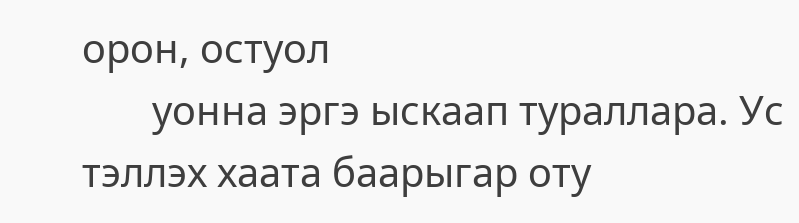орон, остуол
       уонна эргэ ыскаап тураллара. Ус тэллэх хаата баарыгар оту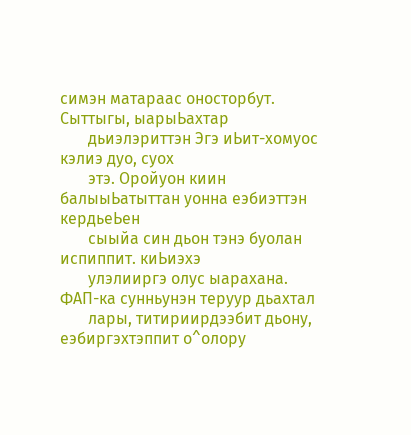симэн матараас оносторбут. Сыттыгы, ыарыЬахтар
       дьиэлэриттэн Эгэ иЬит-хомуос кэлиэ дуо, суох
       этэ. Оройуон киин балыыЬатыттан уонна еэбиэттэн кердьеЬен
       сыыйа син дьон тэнэ буолан испиппит. киЬиэхэ
       улэлииргэ олус ыарахана. ФАП-ка сунньунэн теруур дьахтал
       лары, титириирдээбит дьону, еэбиргэхтэппит о^олору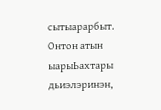сытыарарбыт. Онтон атын ыарыЬахтары дьиэлэринэн,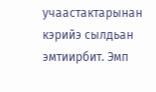учаастактарынан кэрийэ сылдьан эмтиирбит. Эмп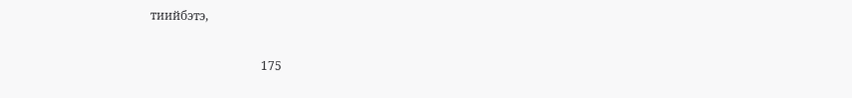тиийбэтэ,

                                     175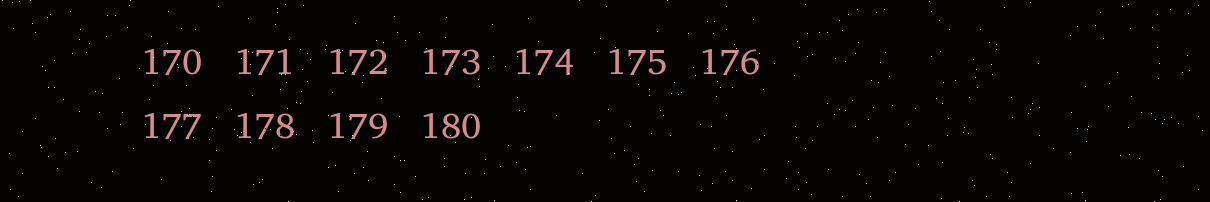170   171   172   173   174   175   176   177   178   179   180